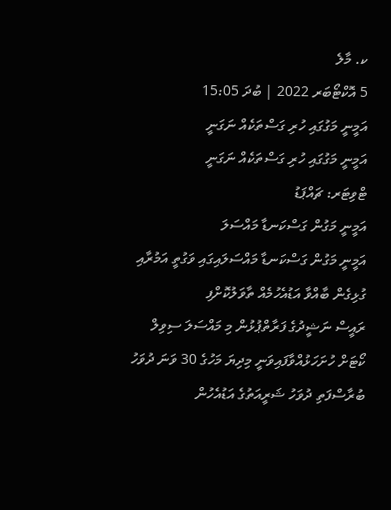ކ. މާލެ
5 އޮކްޓޯބަރ 2022 | ބުދަ 15:05
އަމީނީ މަގުގައި ހުރި ގަސްތަކެއް ނަގަނީ
އަމީނީ މަގުގައި ހުރި ގަސްތަކެއް ނަގަނީ
ޓްވިޓަރ: ޗައްޕަޑު
އަމީނީ މަގުން ގަސްކަނޑާ މައްސަލަ
އަމީނީ މަގުން ގަސްކަނޑާ މައްސަލައިގައި ވަގުތީ އަމުރާއި ގުޅިގެން ބާއްވާ އަޑުއެހުމެއް ތާވަލުކޮށްފި
ރައީސް ނަޝީދުގެ ފަރާތްޕުޅުން މި މައްސަލަ ސިވިލް ކޯޓަށް ހުށަހަޅުއްވާފައިވަނީ މިދިޔަ މަހުގެ 30 ވަނަ ދުވަހު
ބުރާސްފަތި ދުވަހު ޝަރީއަތުގެ އަޑުއެހުން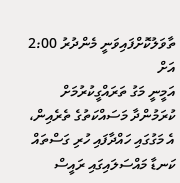ތާވަލުކޮށްފައިވަނީ މެންދުރު 2:00 އަށް
އަމީނީ މަގު ތަރައްގީކުރުމަށް ކުރަމުންދާ މަސައްކަތުގެ ތެރެއިން، އެ މަގުގައި ހައްދާފައި ހުރި ގަސްތައް ކަނޑާ މައްސަލައިގައި ރައީސް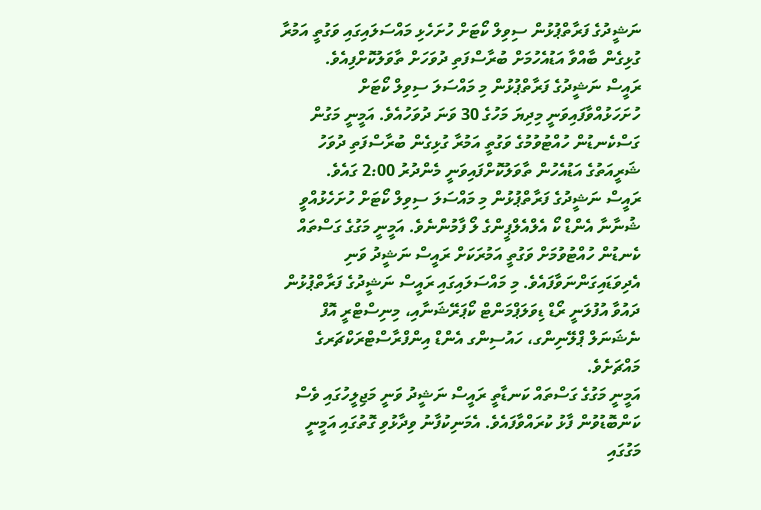ނަޝީދުގެ ފަރާތްޕުޅުން ސިވިލް ކޯޓަށް ހުށަހެޅި މައްސަލައިގައި ވަގުތީ އަމުރާ ގުޅިގެން ބާއްވާ އަޑުއެހުމަށް ބުރާސްފަތި ދުވަހަށް ތާވަލުކޮށްފިއެވެ.
ރައީސް ނަޝީދުގެ ފަރާތްޕުޅުން މި މައްސަލަ ސިވިލް ކޯޓަށް ހުށަހަޅުއްވާފައިވަނީ މިދިޔަ މަހުގެ 30 ވަނަ ދުވަހުއެވެ. އަމީނީ މަގުން ގަސްކެނޑުން ހުއްޓުވުމުގެ ވަގުތީ އަމުރާ ގުޅިގެން ބުރާސްފަތި ދުވަހު ޝަރީއަތުގެ އަޑުއެހުން ތާވަލުކޮށްފައިވަނީ މެންދުރު 2:00 ގައެވެ.
ރައީސް ނަޝީދުގެ ފަރާތްޕުޅުން މި މައްސަލަ ސިވިލް ކޯޓަށް ހުށަހެޅުއްވީ ޝުނާނާ އެންޑް ކޯ އެލްއެލްޕީންގެ ލޯ ފާމުންނެވެ. އަމީނީ މަގުގެ ގަސްތައް ކެނޑުން ހުއްޓުވުމަށް ވަގުތީ އަމުރަކަށް ރައީސް ނަޝީދު ވަނި އެދިވަޑައިގަންނަވާފައެވެ. މި މައްސަލައިގައި ރައީސް ނަޝީދުގެ ފަރާތްޕުޅުން ދައުވާ އުފުލަނީ ރޯޑް ޑިވަލަޕްމަންޓް ކޯޕަރޭޝަނާއި، މިނިސްޓްރީ އޮފް ނެޝަނަލް ޕްލޭނިންގ، ހައުސިންގ އެންޑް އިންފްރާސްޓްރަކްޗަރގެ މައްޗަށެވެ.
އަމީނީ މަގުގެ ގަސްތައް ކަނޑާތީ ރައީސް ނަޝީދު ވަނީ މަޖިލީހުގައި ވެސް ކަންބޮޑުވުން ފާޅު ކުރައްވާފައެވެ. އެމަނިކުފާނު ވިދާޅުވި ގޮތުގައި އަމީނީ މަގުގައި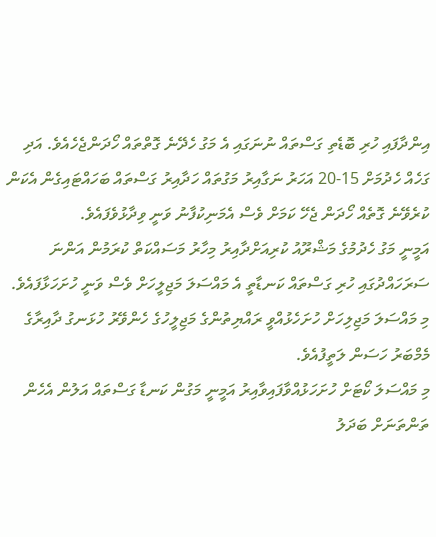އިންދާފައި ހުރި ބޮޑެތި ގަސްތައް ނުނަގައި އެ މަގު ހެދޭނެ ގޮތްތައް ހޯދަންޖެހެއެވެ. އަދި ގަހެއް ހެދުމަށް 15-20 އަހަރު ނަގާއިރު މަގުތައް ހަދާއިރު ގަސްތައް ބަހައްޓައިގެން އެކަން ކުރެވޭނެ ގޮތެއް ހޯދަން ޖެހޭ ކަމަށް ވެސް އެމަނިކުފާނު ވަނީ ވިދާޅުވެފައެވެ.
އަމީނީ މަގު ހެދުމުގެ މަޝްރޫއު ކުރިއަށްދާއިރު މިހާރު މަސައްކަތް ކުރަމުން އަންނަ ސަރަހައްދުގައި ހުރި ގަސްތައް ކަނޑާތީ އެ މައްސަލަ މަޖިލީހަށް ވެސް ވަނީ ހުށަހަޅާފައެވެ. މި މައްސަލަ މަޖިލިހަށް ހުށަހެޅުއްވީ ރައްޔިތުންގެ މަޖިލީހުގެ ހެންވޭރު ހުޅަނގު ދާއިރާގެ މެމްބަރު ހަސަން ލަތީފުއެވެ.
މި މައްސަލަ ކޯޓަށް ހުށަހަޅުއްވާފައިވާއިރު އަމީނީ މަގުން ކަނޑާ ގަސްތައް އަލުން އެހެން ތަންތަނަށް ބަދަލު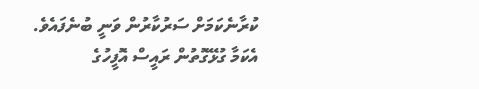ކުރާނެކަމަށް ސަރުކާރުން ވަނީ ބުނެފައެވެ.
އެކަމާ ގުޅޭގޮތުން ރައީސް އޮފީހުގެ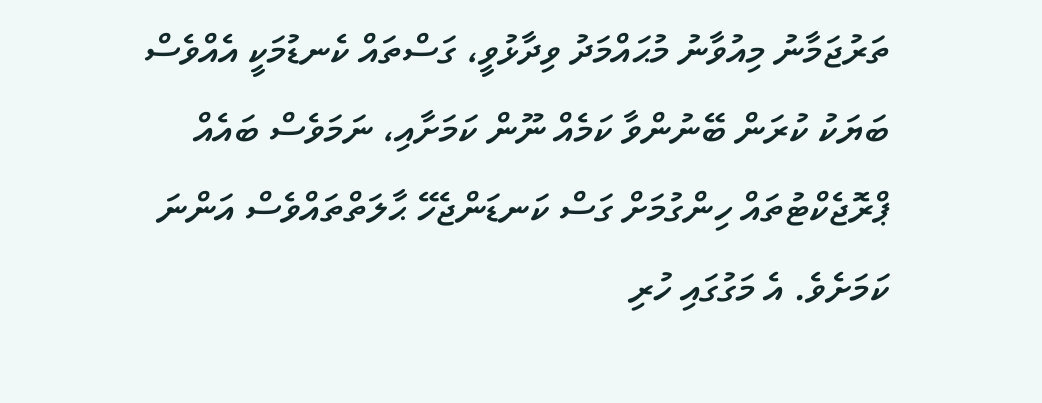ތަރުޖަމާނު މިއުވާނު މުޙައްމަދު ވިދާޅުވީ، ގަސްތައް ކެނޑުމަކީ އެއްވެސް ބަޔަކު ކުރަން ބޭނުންވާ ކަމެއް ނޫން ކަމަށާއި، ނަމަވެސް ބައެއް ޕްރޮޖެކްޓުތައް ހިންގުމަށް ގަސް ކަނޑަންޖެހޭ ޙާލަތްތައްވެސް އަންނަ ކަމަށެވެ. އެ މަގުގައި ހުރި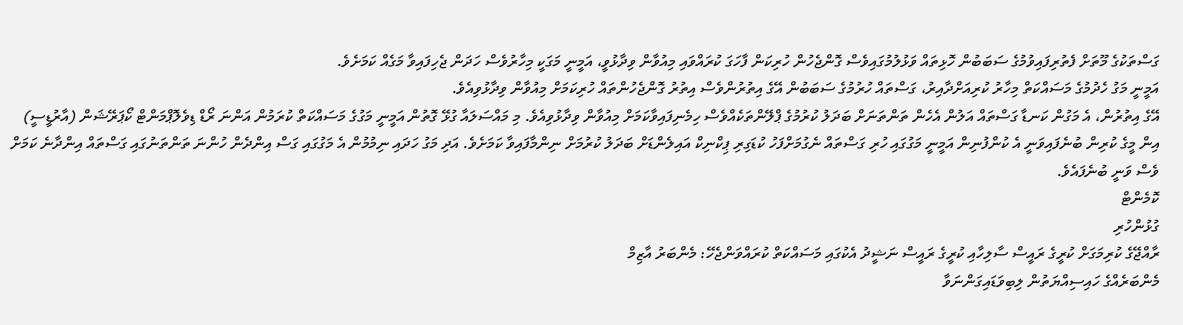ގަސްތަކުގެ މޫތަށް ފެތުރިފައިވުމުގެ ސަބަބުން ހޮޅިތައް ވަޅުލުމުގައިވެސް ގޮންޖެހުން ހުރިކަން ފާހަގަ ކުރައްވައި މިއުވާން ވިދާޅުވީ، އަމީނީ މަގަކީ މިހާރުވެސް ހަދަން ޖެހިފައިވާ މަގެއް ކަމަށެވެ.
އަމީނީ މަގު ހެދުމުގެ މަސައްކަތް މިހާރު ކުރިއަށްދާއިރު، ގަސްތައް ހުރުމުގެ ސަބަބުން އޭގެ އިތުރުންވެސް އިތުރު ގޮންޖެހުންތައް ހުރިކަމަށް މިއުވާން ވިދާޅުވިއެވެ.
އޭގެ އިތުރުން، އެ މަގުން ކަނޑާ ގަސްތައް އަލުން އެހެން ތަންތަނަށް ބަދަލު ކުރުމުގެ ޕްލޭންތަކެއްވެސް ހިމެނިފައިވާކަމަށް މިއުވާން ވިދާޅުވިއެވެ. މި މައްސަލައާ ގުޅޭ ގޮތުން އަމީނީ މަގުގެ މަސައްކަތް ކުރަމުން އަންނަ ރޯޑް ޑިވެލޮޕްމަންޓް ކޯޕަރޭޝަން (އާރުޑީސީ) އިން މީގެ ކުރިން ބުނެފައިވަނީ އެ ކުންފުނިން އަމީނީ މަގުގައި ހުރި ގަސްތައް ނެގުމަށްފަހު ކުޑަގިރި ޕިކްނިކް އައިލެންޑަށް ބަދަލު ކުރުމަށް ނިންމާފައިވާ ކަމަށެވެ. އަދި މަގު ހަދައި ނިމުމުން އެ މަގުގައި ގަސް އިންދެން ހުންނަ ތަންތަނުގައި ގަސްތައް އިންދާނެ ކަމަށް ވެސް ވަނީ ބުނެފައެވެ.
ކޮމެންޓް
ގުޅުންހުރި
ރާއްޖޭގެ ކުރިމަގަށް ކުރީގެ ރައީސް ސާލިހާއި ކުރީގެ ރައީސް ނަޝީދު އެކުގައި މަސައްކަތް ކުރައްވަންޖެހޭ: މެންބަރު އާޒިމް
މެންބަރެއްގެ ހައިސިއްޔަތުން ލިބިވަޑައިގަންނަވާ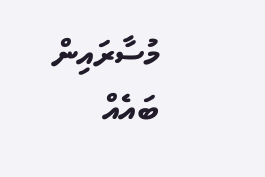މުސާރައިން ބައެއް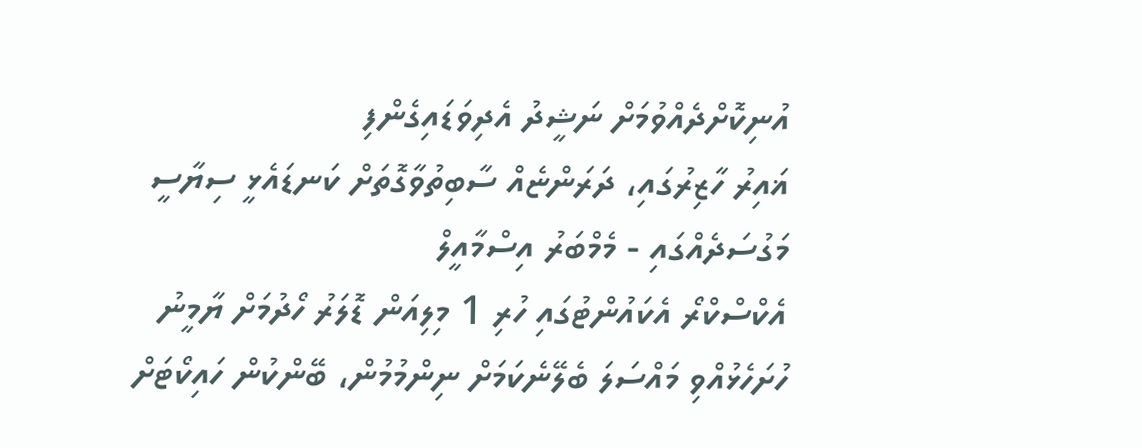އުނިކޮށްދެއްވުމަށް ނަޝީދު އެދިވަޑައިގެންފި
ޣައިރު ހާޒިރުގައި، ދަރަންޏެއް ސާބިތުވާގޮތަށް ކަނޑައެޅީ ސިޔާސީ މަގުސަދެއްގައި - މެމްބަރު އިސްމާއީލް
އެކްސްކްރޯ އެކައުންޓުގައި ހުރި 1 މިލިއަން ޑޮލަރު ހޯދުމަށް ޔާމީނު ހުށަހެޅުއްވި މައްސަލަ ބެލޭނެކަމަށް ނިންމުމުން، ބޭންކުން ހައިކޯޓަށް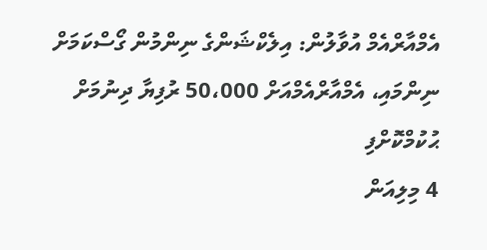އެމްއާރްއެމް އުވާލުން: އިލެކްޝަންގެ ނިންމުން ގޯސްކަމަށް ނިންމައި، އެމްއާރްއެމްއަށް 50،000 ރުފިޔާ ދިނުމަށް ޙުކުމްކޮށްފި
4 މިލިއަން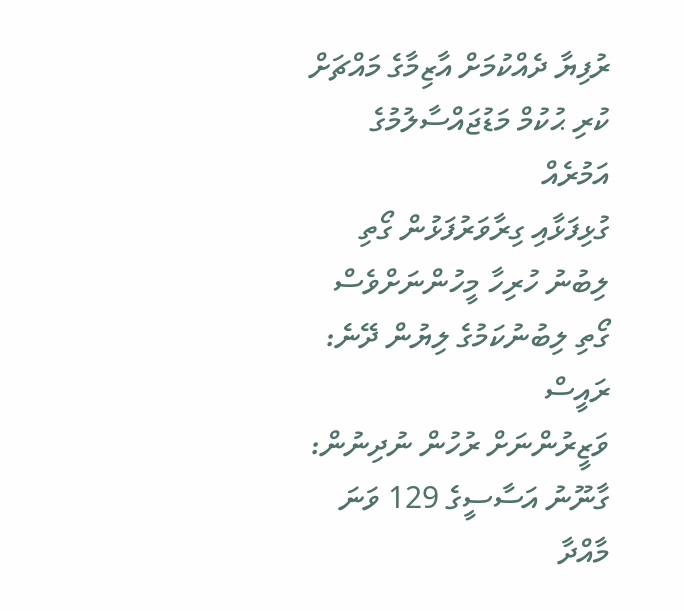ރުފިޔާ ދެއްކުމަށް އާޒިމާގެ މައްޗަށް ކުރި ޙުކުމް މަޑުޖައްސާލުމުގެ އަމުރެއް
ގުޅިފަޅާއި ގިރާވަރުފަޅުން ގޯތި ލިބުނު ހުރިހާ މީހުންނަށްވެސް ގޯތި ލިބުނުކަމުގެ ލިޔުން ދޭނެ: ރައީސް
ވަޒީރުންނަށް ރުހުން ނުދިނުން: ގާނޫނު އަސާސީގެ 129 ވަނަ މާއްދާ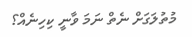މުތުލަގަށް ނެތް ނަމަ ވާނީ ކިހިނެއް؟